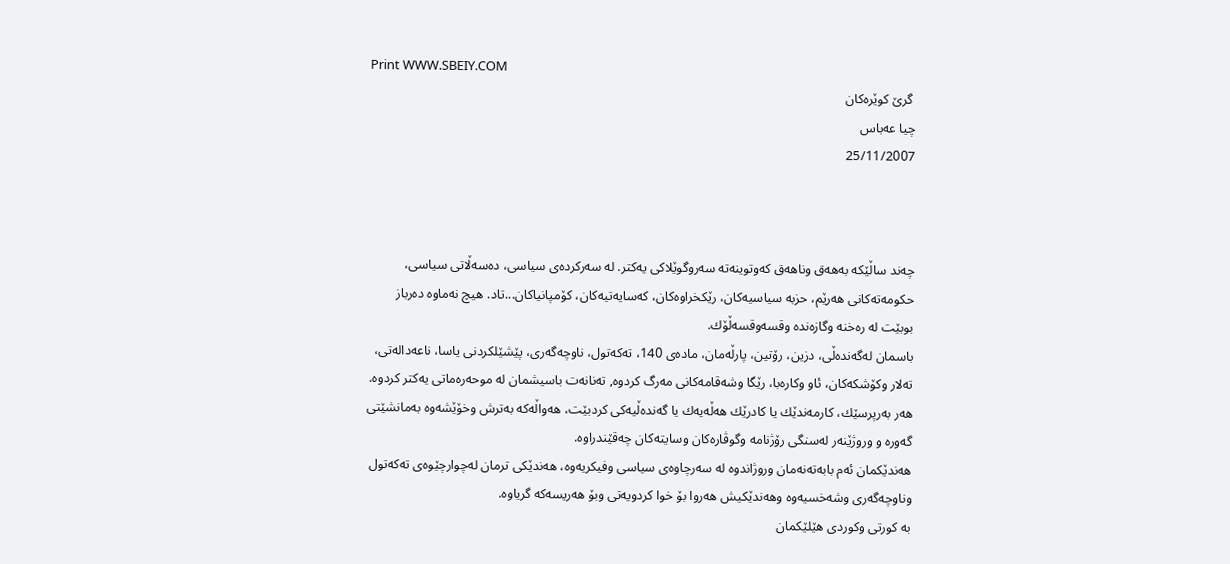Print WWW.SBEIY.COM
 گرێ كوێره‌كان
چیا عه‌باس
25/11/2007



چه‌ند ساڵێكه‌ به‌هه‌ق وناهه‌ق كه‌وتوینه‌ته‌ سه‌روگوێلاكی یه‌كتر. له‌ سه‌ركرده‌ی سیاسی، ده‌سه‌ڵاتی سیاسی، حكومه‌ته‌كانی هه‌رێم، حزبه‌ سیاسیه‌كان، رێكخراوه‌كان، كه‌سایه‌تیه‌كان، كۆمپانیاكان...تاد. هیچ نه‌ماوه‌ ده‌رباز بوبێت له‌ ره‌خنه‌ وگازه‌نده‌ وقسه‌وقسه‌ڵۆك.
باسمان له‌گه‌نده‌ڵی، دزین، رۆتین، پارڵه‌مان، ماده‌ی 140، ته‌كه‌تول، ناوچه‌گه‌ری، پێشێلكردنی یاسا، ناعه‌داله‌تی، ته‌لار وكۆشكه‌كان، ئاو وكاره‌با، رێگا وشه‌قامه‌كانی مه‌رگ كردوه‌, ته‌نانه‌ت باسیشمان له‌ موحه‌ره‌ماتی یه‌كتر كردوه‌. هه‌ر به‌رپرسێك، كارمه‌ندێك یا كادرێك هه‌ڵه‌یه‌ك یا گه‌نده‌ڵیه‌كی كردبێت، هه‌واڵه‌كه‌ به‌ترش وخۆێشه‌وه‌ به‌مانشێتی گه‌وره‌ و وروژێنه‌ر له‌سنگی رۆژنامه‌ وگوڤاره‌كان وسایته‌كان چه‌قێندراوه‌.
هه‌ندێكمان ئه‌م بابه‌ته‌نه‌مان وروژاندوه‌ له‌ سه‌رچاوه‌ی سیاسی وفیكریه‌وه‌، هه‌ندێكی ترمان له‌چوارچێوه‌ی ته‌كه‌تول وناوچه‌گه‌ری وشه‌خسیه‌وه‌ وهه‌ندێكیش هه‌روا بۆ خوا كردویه‌تی وبۆ هه‌ریسه‌كه‌ گریاوه‌.
به‌ كورتی وكوردی هێلێكمان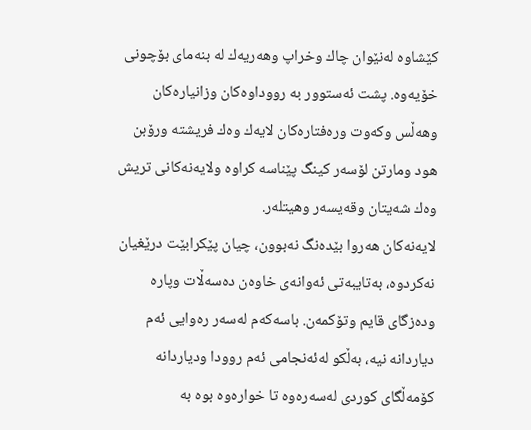كێشاوه‌ له‌نێوان چاك وخراپ وهه‌ریه‌ك له‌ بنه‌مای بۆچونی خۆیه‌وه‌. پشت ئه‌ستوور به‌ رووداوه‌كان وزانیاره‌كان وهه‌ڵس وكه‌وت وره‌فتاره‌كان لایه‌ك وه‌ك فریشته‌ ورۆبن هود ومارتن لۆسه‌ر كینگ پێناسه‌ كراوه‌ ولایه‌نه‌كانی تریش وه‌ك شه‌یتان وقه‌یسه‌ر وهیتله‌ر.
لایه‌نه‌كان هه‌روا بێده‌نگ نه‌بوون، چیان پێكرابێت درێغیان نه‌كردوه‌، به‌تایبه‌تی ئه‌وانه‌ی خاوه‌ن ده‌سه‌ڵات وپاره‌ وده‌زگای قایم وتۆكمه‌ن. باسه‌كه‌م له‌سه‌ر ره‌وایی ئه‌م دیاردانه‌ نیه‌، به‌ڵكو له‌ئه‌نجامی ئه‌م روودا ودیاردانه‌ كۆمه‌ڵگای كوردی له‌سه‌ره‌وه‌ تا خواره‌وه‌ بوه‌ به‌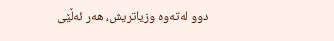دوو له‌ته‌وه‌ وزیاتریش، هه‌ر ئه‌ڵێی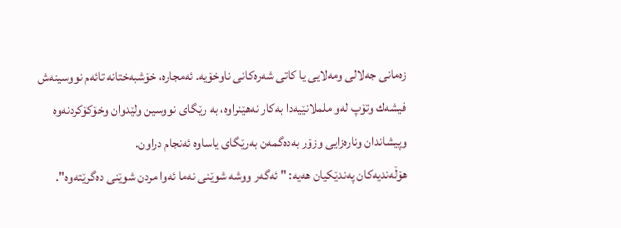زه‌مانی جه‌لالی ومه‌لایی یا كاتی شه‌ره‌كانی ناوخۆیه‌. ئه‌مجاره‌، خۆشبه‌ختانه‌ تائه‌م نووسینه‌ش فیشه‌ك وتۆپ له‌و ململانێیه‌دا به‌كار نه‌هێنراوه‌، به‌ رێگای نووسین ولێدوان وخۆكۆكردنه‌وه‌ وپیشاندان وناره‌زایی وزۆر به‌ده‌گمه‌ن به‌رێگای یاساوه‌ ئه‌نجام دراون.
هۆڵه‌ندیه‌كان په‌ندێكیان هه‌یه‌: " ئه‌گه‌ر ووشه‌ شوێنی نه‌ما ئه‌وا مردن شوێنی ده‌گرێته‌وه‌".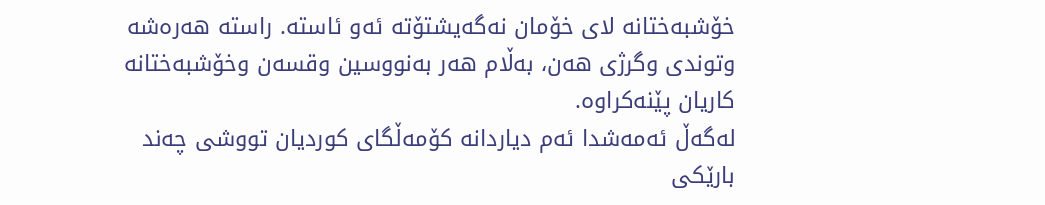خۆشبه‌ختانه‌ لای خۆمان نه‌گه‌یشتۆته‌ ئه‌و ئاسته‌. راسته‌ هه‌ره‌شه‌ وتوندی وگرژی هه‌ن، به‌ڵام هه‌ر به‌نووسین وقسه‌ن وخۆشبه‌ختانه‌ كاریان پێنه‌كراوه‌.
له‌گه‌ڵ‌ ئه‌مه‌شدا ئه‌م دیاردانه‌ كۆمه‌ڵگای كوردیان تووشی چه‌ند بارێكی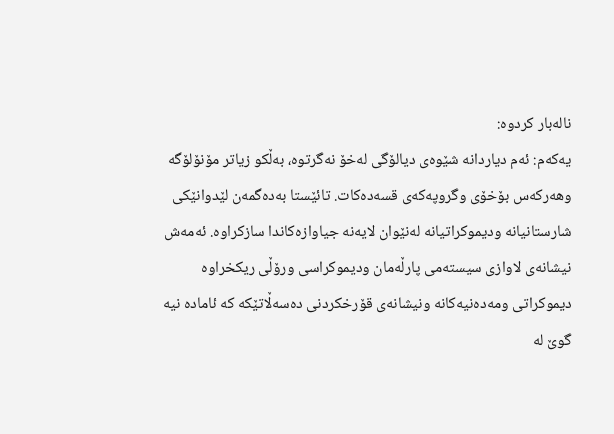ناله‌بار كردوه‌:
یه‌كه‌م: ئه‌م دیاردانه‌ شێوه‌ی دیالۆگی له‌خۆ نه‌گرتوه‌، به‌ڵكو زیاتر مۆنۆلۆگه‌ وهه‌ركه‌س بۆخۆی وگروپه‌كه‌ی قسه‌ده‌كات. تائێستا به‌ده‌گمه‌ن لێدوانێكی شارستانیانه‌ ودیموكراتیانه‌ له‌نێوان لایه‌نه‌ جیاوازه‌كاندا سازكراوه‌. ئه‌مه‌ش نیشانه‌ی لاوازی سیسته‌می پارڵه‌مان ودیموكراسی ورۆڵی ریكخراوه‌ دیموكراتی ومه‌ده‌نیه‌كانه‌ ونیشانه‌ی قۆرخكردنی ده‌سه‌ڵاتێكه‌ كه‌ ئاماده‌ نیه‌ گوێ له‌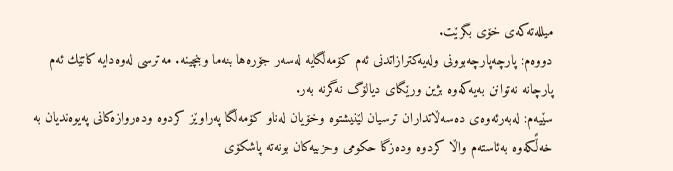میلله‌ته‌كه‌ی خۆی بگرێت.
دووه‌م: پارچه‌پارچه‌بوونی وله‌یه‌كترازاتدنی ئه‌م كۆمه‌ڵگایه‌ له‌سه‌ر جۆره‌ها بنه‌ما وبنچینه‌. مه‌ترسی له‌وه‌دایه‌ كاتێك ئه‌م پارچانه‌ نه‌توانن به‌یه‌كه‌وه‌ بژین ورێگای دیالۆگ نه‌گرنه‌ به‌ر.
سێیه‌م: له‌به‌رئه‌وه‌ی ده‌سه‌ڵاتداران ترسیان لێنیشتوه‌ وخۆیان له‌ناو كۆمه‌ڵگا په‌راوێز كردوه‌ وده‌روازه‌كانی په‌یوه‌ندیان به‌ خه‌ڵًكه‌وه‌ به‌ئاسته‌م واڵا كردوه‌ وده‌زگا حكومی وحزبیه‌كان بونه‌ته‌ پاشكۆی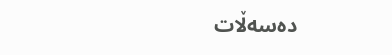ده‌سه‌ڵات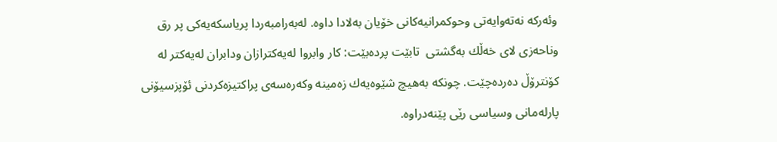وئه‌ركه‌ نه‌ته‌وایه‌تی وحوكمرانیه‌كانی خۆیان به‌لادا داوه‌. له‌به‌رامبه‌ردا پریاسكه‌یه‌كی پر رق وناحه‌زی لای خه‌ڵك به‌گشتی  تابێت پرده‌بێت: كار وابروا له‌یه‌كترازان ودابران له‌یه‌كتر له‌ كۆنترۆڵ‌ ده‌رده‌چێت. چونكه‌ به‌هیچ شێوه‌یه‌ك زه‌مینه‌ وكه‌ره‌سه‌ی پراكتیزه‌كردنی ئۆپزسیۆنی پارله‌مانی وسیاسی رێی پێنه‌دراوه‌.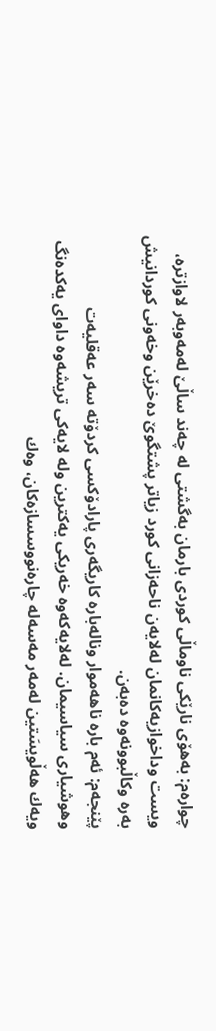چواره‌م: به‌هۆی نارێكی ناوماڵی كوردی بارمان به‌گشتی له‌ چه‌ند ساڵێ له‌مه‌وبه‌ر لاوازتره‌، ویست وداخوازیه‌كانمان له‌لایه‌ن ناحه‌زانی كورد زیاتر پشتگوێ ده‌خرێن وخه‌ونی كوردانیش به‌ره‌ وكاڵبوونه‌وه‌ ده‌به‌ن.
پێنجه‌م: ئه‌م باره‌ ناهه‌موار وناله‌باره‌ كاریگه‌ری پارادۆكسی كردۆته‌ سه‌ر عه‌قلیه‌ت  وهوشیاری سیاسیمان. له‌لایه‌كه‌وه‌ خه‌ریكی یه‌كترین وله‌ لایه‌كی تریشه‌وه‌ داوای یه‌كده‌نگ ویه‌ك هه‌ڵویسَتین له‌مه‌ر مه‌سه‌له‌ چاره‌نووسسازه‌كان، وه‌ك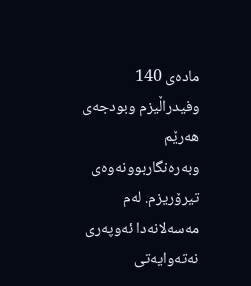ماده‌ی 140 وفیدراڵیزم وبودجه‌ی هه‌رێم وبه‌ره‌نگاربوونه‌وه‌ی تیرۆریزم. له‌م مه‌سه‌لانه‌دا ئه‌وپه‌ری نه‌ته‌وایه‌تی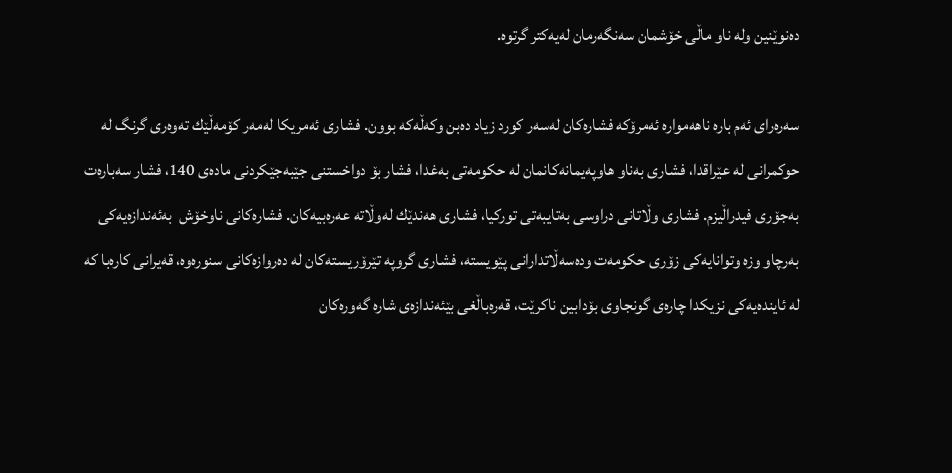ده‌نوێنین وله‌ ناو ماڵی خۆشمان سه‌نگه‌رمان له‌یه‌كتر گرتوه‌.

سه‌ره‌رای ئه‌م باره‌ ناهه‌مواره‌ ئه‌مرۆكه‌ فشاره‌كان له‌سه‌ر كورد زیاد ده‌بن وكه‌ڵه‌كه‌ بوون. فشاری ئه‌مریكا له‌مه‌ر كۆمه‌ڵێك ته‌وه‌ری گرنگ له‌ حوكمرانی له‌ عێراقدا، فشاری به‌ناو هاوپه‌یمانه‌كانمان له‌ حكومه‌تی به‌غدا، فشار بۆ دواخستنی جێبه‌جێكردنی ماده‌ی 140، فشار سه‌باره‌ت به‌جۆری فیدراڵیزم. فشاری وڵاتانی دراوسی به‌تایبه‌تی توركیا، فشاری هه‌ندێك له‌وڵاته‌ عه‌ره‌بیه‌كان. فشاره‌كانی ناوخۆش  به‌ئه‌ندازه‌یه‌كی به‌رچاو وزه‌ وتوانایه‌كی زۆری حكومه‌ت وده‌سه‌ڵاتدارانی پێویسته‌، فشاری گروپه‌ تێرۆریسته‌كان له‌ ده‌روازه‌كانی سنوره‌وه‌، قه‌یرانی كاره‌با كه‌ له‌ ئاینده‌یه‌كی نزیكدا چاره‌ی گونجاوی بۆدابین ناكرێت، قه‌ره‌باڵغی بێئه‌ندازه‌ی شاره‌ گه‌وره‌كان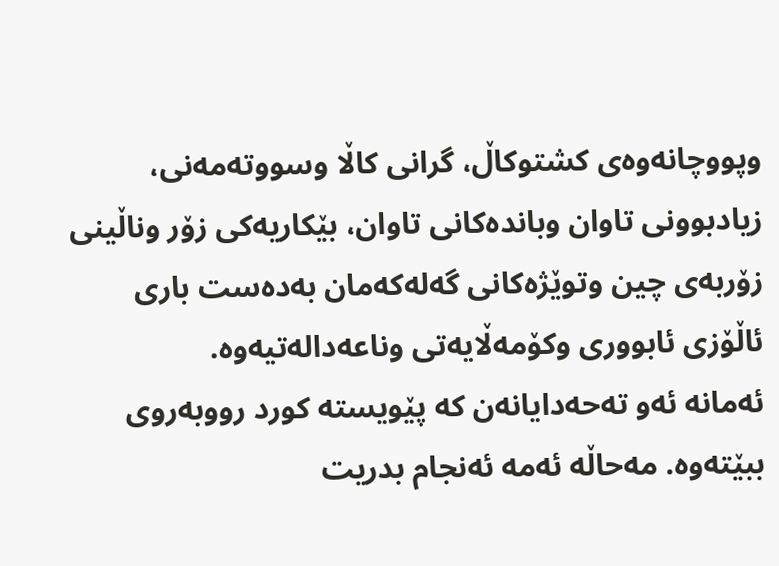وپووچانه‌وه‌ی كشتوكاڵ‌، گرانی كاڵا وسووته‌مه‌نی، زیادبوونی تاوان وبانده‌كانی تاوان، بێكاریه‌كی زۆر وناڵینی زۆربه‌ی چین وتوێژه‌كانی گه‌له‌كه‌مان به‌ده‌ست باری ئاڵۆزی ئابووری وكۆمه‌ڵایه‌تی وناعه‌داله‌تیه‌وه‌.
ئه‌مانه‌ ئه‌و ته‌حه‌دایانه‌ن كه‌ پێویسته‌ كورد رووبه‌روی ببێته‌وه‌. مه‌حاڵه‌ ئه‌مه‌ ئه‌نجام بدریت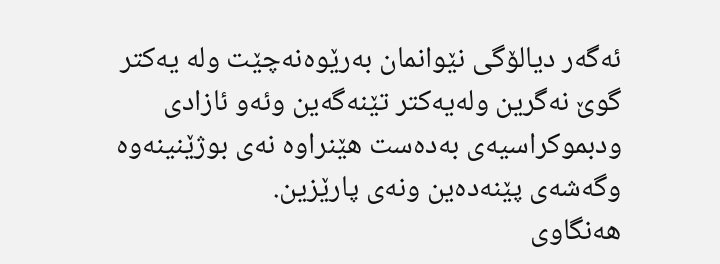ئه‌گه‌ر دیالۆگی نێوانمان به‌رێوه‌نه‌چێت وله‌ یه‌كتر گوێ نه‌گرین وله‌یه‌كتر تێنه‌گه‌ین وئه‌و ئازادی ودبموكراسیه‌ی به‌ده‌ست هێنراوه‌ نه‌ی بوژێنینه‌وه‌ وگه‌شه‌ی پێنه‌ده‌ین ونه‌ی پارێزین.
هه‌نگاوی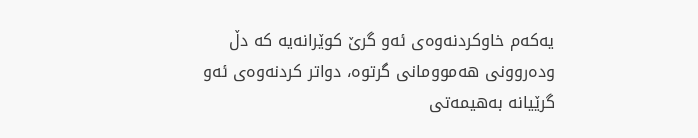یه‌كه‌م خاوكردنه‌وه‌ی ئه‌و گرێ كوێرانه‌یه‌ كه‌ دڵ وده‌روونی هه‌موومانی گرتوه‌، دواتر كردنه‌وه‌ی ئه‌و گرێیانه‌ به‌هیمه‌تی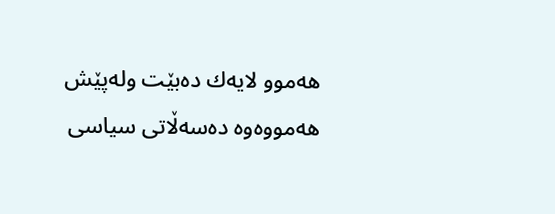هه‌موو لایه‌ك ده‌بێت وله‌پێش هه‌مووه‌وه‌ ده‌سه‌ڵاتی سیاسی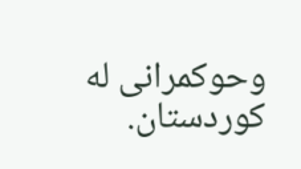وحوكمرانی له‌ كوردستان.